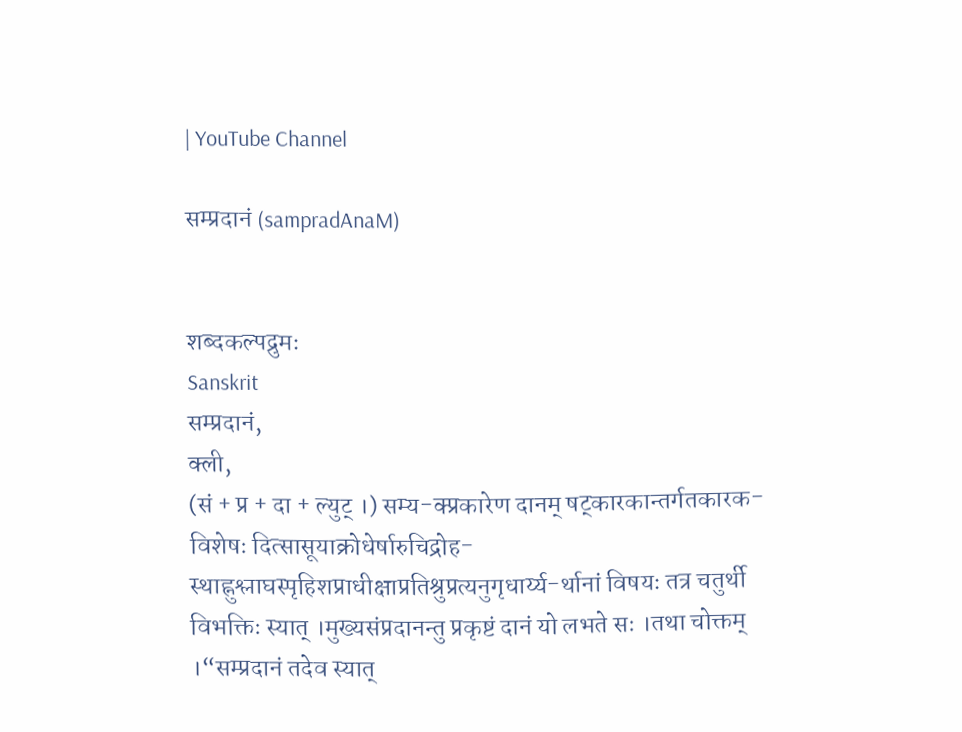| YouTube Channel

सम्प्रदानं (sampradAnaM)


शब्दकल्पद्रुमः
Sanskrit
सम्प्रदानं,
क्ली,
(सं + प्र + दा + ल्युट् ।) सम्य-क्प्रकारेण दानम् षट्कारकान्तर्गतकारक-विशेषः दित्सासूयाक्रोधेर्षारुचिद्रोह-स्थाह्नुश्लाघस्पृहिशप्राधीक्षाप्रतिश्रुप्रत्यनुगृधार्य्य-र्थानां विषयः तत्र चतुर्थी विभक्तिः स्यात् ।मुख्यसंप्रदानन्तु प्रकृष्टं दानं यो लभते सः ।तथा चोक्तम् ।“सम्प्रदानं तदेव स्यात्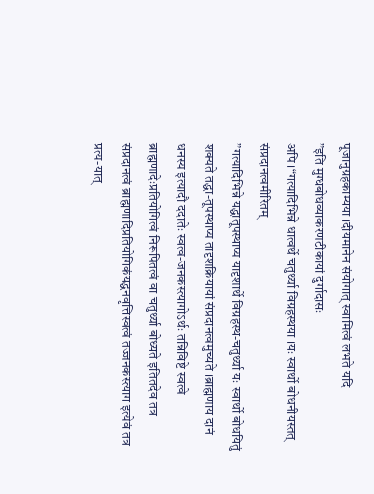पूजानुग्रहकाम्यया ।दीयमानेन संयोगात् स्वामित्वं लभते यदि
”इति मुग्धबोधव्याकरणटीकायां दुर्गादासः
अपि ।“गत्यादिभिन्ने धात्वर्थे चतुर्थ्या विग्रहस्थया ।यः स्वार्थो बोधनीयस्तत् संप्रदानत्वमीरितम्
”गत्यादिभिन्ने यद्धातूपस्थाप्य यादृशार्थे विग्रहस्थ-चतुर्थ्या यः स्वार्थो बोधयितुं शक्यते तद्धा-तूपस्थाप्य तादृशक्रियायां संप्रदानत्वमुच्यते ।ब्राह्मणाय दानं धनस्य इत्यादौ ददातेः स्वत्व-जनकस्त्यागोऽर्थः तन्निविष्टे स्वत्वे ब्राह्मणादेःप्रतियोगित्वं निरूपितत्वं वा चतुर्थ्या बोध्यते इतितदेव तत्र संप्रदानत्वं ब्राह्मणादिप्रतियोगिकंयद्धनवृत्तिस्वत्वं तज्जनकस्त्याग इत्येवं तत्र प्रत्य-यात्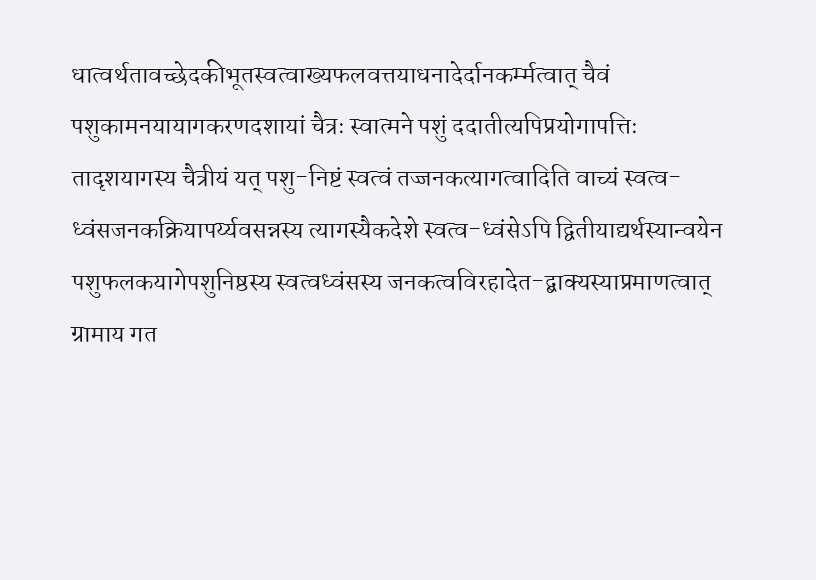धात्वर्थतावच्छेदकीभूतस्वत्वाख्यफलवत्तयाधनादेर्दानकर्म्मत्वात् चैवं पशुकामनयायागकरणदशायां चैत्रः स्वात्मने पशुं ददातीत्यपिप्रयोगापत्तिः तादृशयागस्य चैत्रीयं यत् पशु-निष्टं स्वत्वं तज्जनकत्यागत्वादिति वाच्यं स्वत्व-ध्वंसजनकक्रियापर्य्यवसन्नस्य त्यागस्यैकदेशे स्वत्व-ध्वंसेऽपि द्वितीयाद्यर्थस्यान्वयेन पशुफलकयागेपशुनिष्ठस्य स्वत्वध्वंसस्य जनकत्वविरहादेत-द्बाक्यस्याप्रमाणत्वात् ग्रामाय गत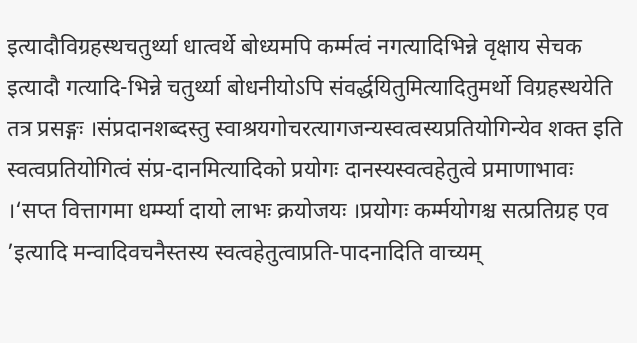इत्यादौविग्रहस्थचतुर्थ्या धात्वर्थे बोध्यमपि कर्म्मत्वं नगत्यादिभिन्ने वृक्षाय सेचक इत्यादौ गत्यादि-भिन्ने चतुर्थ्या बोधनीयोऽपि संवर्द्धयितुमित्यादितुमर्थो विग्रहस्थयेति तत्र प्रसङ्गः ।संप्रदानशब्दस्तु स्वाश्रयगोचरत्यागजन्यस्वत्वस्यप्रतियोगिन्येव शक्त इति स्वत्वप्रतियोगित्वं संप्र-दानमित्यादिको प्रयोगः दानस्यस्वत्वहेतुत्वे प्रमाणाभावः ।‘सप्त वित्तागमा धर्म्म्या दायो लाभः क्रयोजयः ।प्रयोगः कर्म्मयोगश्च सत्प्रतिग्रह एव
’इत्यादि मन्वादिवचनैस्तस्य स्वत्वहेतुत्वाप्रति-पादनादिति वाच्यम्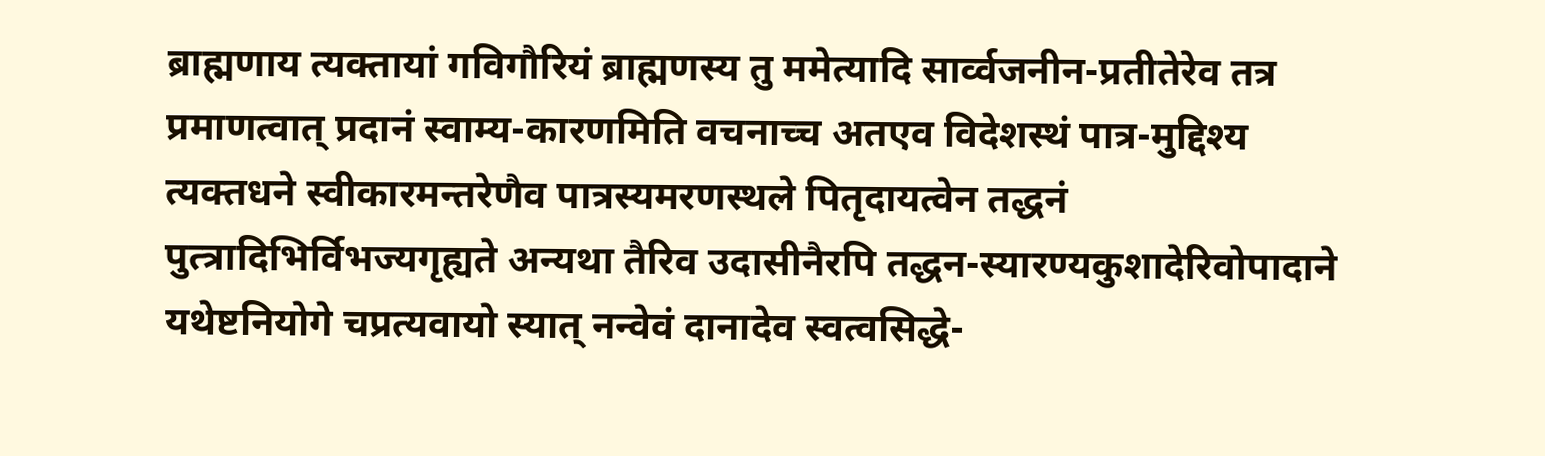ब्राह्मणाय त्यक्तायां गविगौरियं ब्राह्मणस्य तु ममेत्यादि सार्व्वजनीन-प्रतीतेरेव तत्र प्रमाणत्वात् प्रदानं स्वाम्य-कारणमिति वचनाच्च अतएव विदेशस्थं पात्र-मुद्दिश्य त्यक्तधने स्वीकारमन्तरेणैव पात्रस्यमरणस्थले पितृदायत्वेन तद्धनं पुत्त्रादिभिर्विभज्यगृह्यते अन्यथा तैरिव उदासीनैरपि तद्धन-स्यारण्यकुशादेरिवोपादाने यथेष्टनियोगे चप्रत्यवायो स्यात् नन्वेवं दानादेव स्वत्वसिद्धे-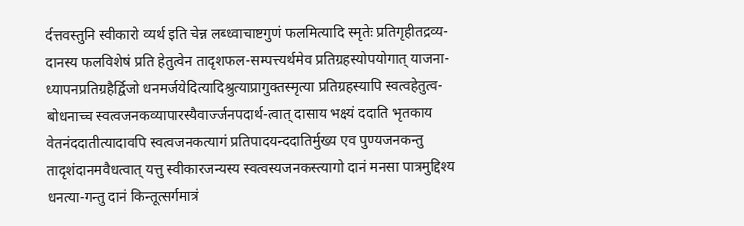र्दत्तवस्तुनि स्वीकारो व्यर्थ इति चेन्न लब्ध्वाचाष्टगुणं फलमित्यादि स्मृतेः प्रतिगृहीतद्रव्य-दानस्य फलविशेषं प्रति हेतुत्वेन तादृशफल-सम्पत्त्यर्थमेव प्रतिग्रहस्योपयोगात् याजना-ध्यापनप्रतिग्रहैर्द्विजो धनमर्जयेदित्यादिश्रुत्याप्रागुक्तस्मृत्या प्रतिग्रहस्यापि स्वत्वहेतुत्व-बोधनाच्च स्वत्वजनकव्यापारस्यैवार्ज्जनपदार्थ-त्वात् दासाय भक्ष्यं ददाति भृतकाय वेतनंददातीत्यादावपि स्वत्वजनकत्यागं प्रतिपादयन्ददातिर्मुख्य एव पुण्यजनकन्तु तादृशंदानमवैधत्वात् यत्तु स्वीकारजन्यस्य स्वत्वस्यजनकस्त्यागो दानं मनसा पात्रमुद्दिश्य धनत्या-गन्तु दानं किन्तूत्सर्गमात्रं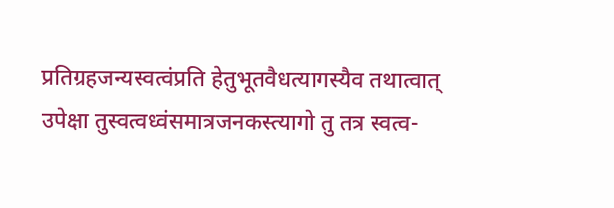प्रतिग्रहजन्यस्वत्वंप्रति हेतुभूतवैधत्यागस्यैव तथात्वात् उपेक्षा तुस्वत्वध्वंसमात्रजनकस्त्यागो तु तत्र स्वत्व-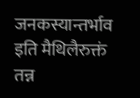जनकस्यान्तर्भाव इति मैथिलैरुक्तं तन्न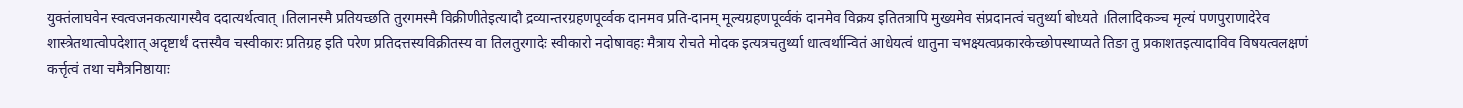युक्तंलाघवेन स्वत्वजनकत्यागस्यैव ददात्यर्थत्वात् ।तिलानस्मै प्रतियच्छति तुरगमस्मै विक्रीणीतेइत्यादौ द्रव्यान्तरग्रहणपूर्व्वक दानमव प्रति-दानम् मूल्यग्रहणपूर्व्वकं दानमेव विक्रय इतितत्रापि मुख्यमेव संप्रदानत्वं चतुर्थ्या बोध्यते ।तिलादिकञ्च मृल्यं पणपुराणादेरेव शास्त्रेतथात्वोपदेशात् अदृष्टार्थं दत्तस्यैव चस्वीकारः प्रतिग्रह इति परेण प्रतिदत्तस्यविक्रीतस्य वा तिलतुरगादेः स्वीकारो नदोषावहः मैत्राय रोचते मोदक इत्यत्रचतुर्थ्या धात्वर्थान्वितं आधेयत्वं धातुना चभक्ष्यत्वप्रकारकेच्छोपस्थाप्यते तिङा तु प्रकाशतइत्यादाविव विषयत्वलक्षणं कर्त्तृत्वं तथा चमैत्रनिष्ठायाः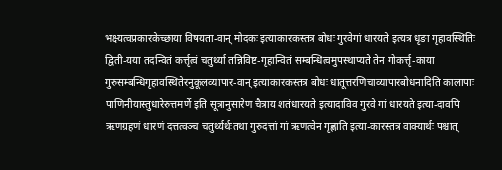भक्ष्यत्वप्रकारकेच्छाया विषयता-वान् मोदकः इत्याकारकस्तत्र बोधः गुरवेगां धारयते इत्यत्र धृङा गृहावस्थितिः द्विती-यया तदन्वितं कर्त्तृत्वं चतुर्थ्या तन्निविष्ट-गृहान्वितं सम्बन्धित्वमुपस्थाप्यते तेन गोकर्त्तृ-काया गुरुसम्बन्धिगृहावस्थितेरनुकूलव्यापार-वान् इत्याकारकस्तत्र बोधः धातूत्तरणिचाव्यापारबोधनादिति कालापाः पाणिनीयास्तुधारेरुत्तमर्णे इति सूत्रानुसारेण चैत्राय शतंधारयते इत्यादाविव गुरवे गां धारयते इत्या-दावपि ऋणग्रहणं धारणं दत्तत्वञ्च चतुर्थ्यर्थःतथा गुरुदत्तां गां ऋणत्वेन गृह्णाति इत्या-कारस्तत्र वाक्यार्थः पश्चात्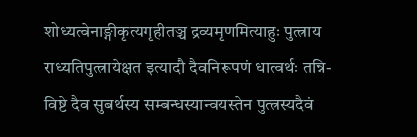शोध्यत्वेनाङ्गीकृत्यगृहीतञ्च द्रव्यमृणमित्याहुः पुत्त्राय राध्यतिपुत्त्रायेक्षत इत्यादौ दैवनिरूपणं धात्वर्थः तन्नि-विष्टे दैव सुबर्थस्य सम्बन्धस्यान्वयस्तेन पुत्त्रस्यदैवं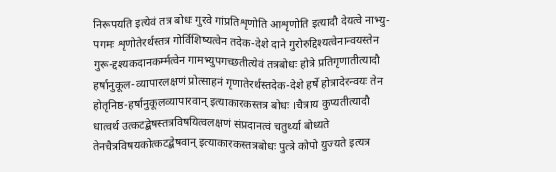निरूपयति इत्येवं तत्र बोधः गुरवे गांप्रतिशृणोति आशृणोति इत्यादौ देयत्वे नाभ्यु-पगमः शृणोतेरर्थस्तत्र गोर्विशिष्यत्वेन तदेक-देशे दाने गुरोरुद्दिश्यत्वेनान्वयस्तेन गुरू-द्दश्यकदानकर्म्मत्वेन गामभ्युपगच्छतीत्येवं तत्रबोधः होत्रे प्रतिगृणातीत्यादौ हर्षानुकूल-व्यापारलक्षणं प्रोत्साहनं गृणातेरर्थस्तदेक-देशे हर्षे होत्रादेरन्वयः तेन होतृनिष्ठ-हर्षानुकूलव्यापारवान् इत्याकारकस्तत्र बोधः ।चैत्राय कुप्यतीत्यादौ धात्वर्थ उत्कटद्बेषस्तत्रविषयित्वलक्षणं संप्रदानत्वं चतुर्थ्या बोध्यते तेनचैत्रविषयकोत्कटद्बेषवान् इत्याकारकस्तत्रबोधः पुत्त्रे कोपो युज्यते इत्यत्र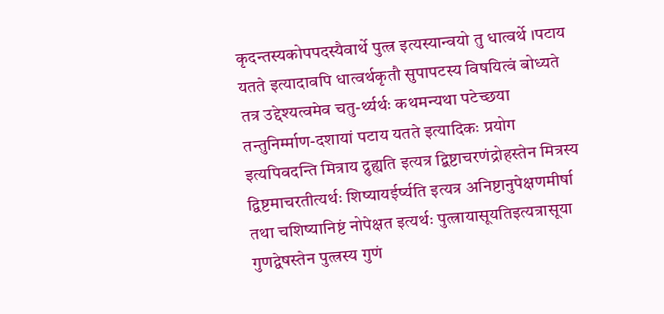कृदन्तस्यकोपपदस्यैवार्थे पुत्त्र इत्यस्यान्वयो तु धात्वर्थे ।पटाय यतते इत्यादावपि धात्वर्थकृतौ सुपापटस्य विषयित्वं बोध्यते तत्र उद्देश्यत्वमेव चतु-र्थ्यर्थः कथमन्यथा पटेच्छया तन्तुनिर्म्माण-दशायां पटाय यतते इत्यादिकः प्रयोग इत्यपिवदन्ति मित्राय द्रुह्यति इत्यत्र द्बिष्टाचरणंद्रोहस्तेन मित्रस्य द्विष्टमाचरतीत्यर्थः शिष्यायईर्ष्यति इत्यत्र अनिष्टानुपेक्षणमीर्षा तथा चशिष्यानिष्टं नोपेक्षत इत्यर्थः पुत्त्रायासूयतिइत्यत्रासूया गुणद्वेषस्तेन पुत्त्रस्य गुणं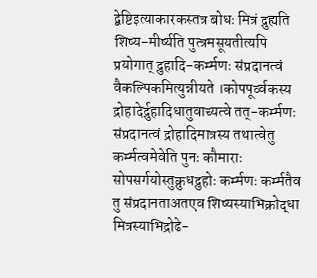द्बेष्टिइत्याकारकस्तत्र बोधः मित्रं द्रुह्यति शिष्य-मीर्ष्यति पुत्त्रमसूयतीत्यपि प्रयोगात् द्रुहादि-कर्म्मणः संप्रदानत्वं वैकल्पिकमित्युन्नीयते ।कोपपूर्व्वकस्य द्रोहादेर्द्रुहादिधातुवाच्यत्वे तत्-कर्म्मणः संप्रदानत्वं द्रोहादिमात्रस्य तथात्वेतु कर्म्मत्वमेवेति पुनः कौमाराः सोपसर्गयोस्तुक्रुधद्रुहोः कर्म्मणः कर्म्मतैव तु संप्रदानताअतएव शिष्यस्याभिक्रोद्धा मित्रस्याभिद्रोढे-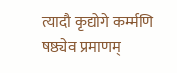त्यादौ कृद्योगे कर्म्मणि षष्ठ्येव प्रमाणम्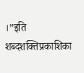।”इति शब्दशक्तिप्रकाशिका